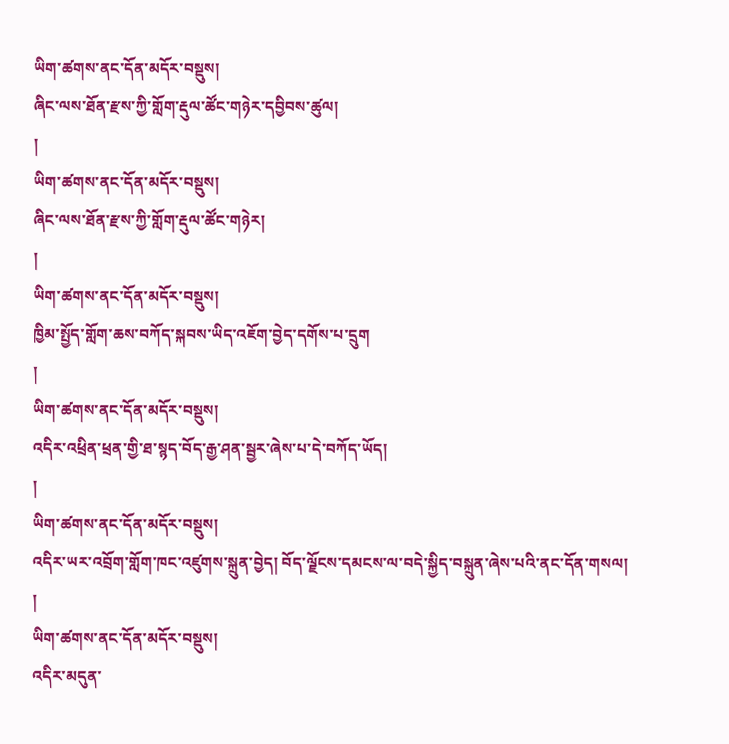ཡིག་ཚགས་ནང་དོན་མདོར་བསྡུས།
ཞིང་ལས་ཐོན་རྫས་ཀྱི་གློག་རྡུལ་ཚོང་གཉེར་དབྱིབས་ཚུལ།
།
ཡིག་ཚགས་ནང་དོན་མདོར་བསྡུས།
ཞིང་ལས་ཐོན་རྫས་ཀྱི་གློག་རྡུལ་ཚོང་གཉེར།
།
ཡིག་ཚགས་ནང་དོན་མདོར་བསྡུས།
ཁྱིམ་སྤྱོད་གློག་ཆས་བཀོད་སྐབས་ཡིད་འཇོག་བྱེད་དགོས་པ་དྲུག
།
ཡིག་ཚགས་ནང་དོན་མདོར་བསྡུས།
འདིར་འཕྲིན་ཕྲན་གྱི་ཐ་སྙད་བོད་རྒྱ་ཤན་སྦྱར་ཞེས་པ་དེ་བཀོད་ཡོད།
།
ཡིག་ཚགས་ནང་དོན་མདོར་བསྡུས།
འདིར་ཡར་འབྲོག་གློག་ཁང་འཛུགས་སྐྲུན་བྱེད། བོད་ལྗོངས་དམངས་ལ་བདེ་སྐྱིད་བསྐྲུན་ཞེས་པའི་ནང་དོན་གསལ།
།
ཡིག་ཚགས་ནང་དོན་མདོར་བསྡུས།
འདིར་མདུན་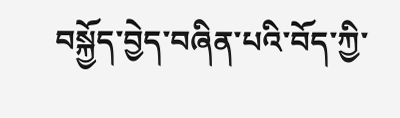བསྐྱོད་བྱེད་བཞིན་པའི་བོད་ཀྱི་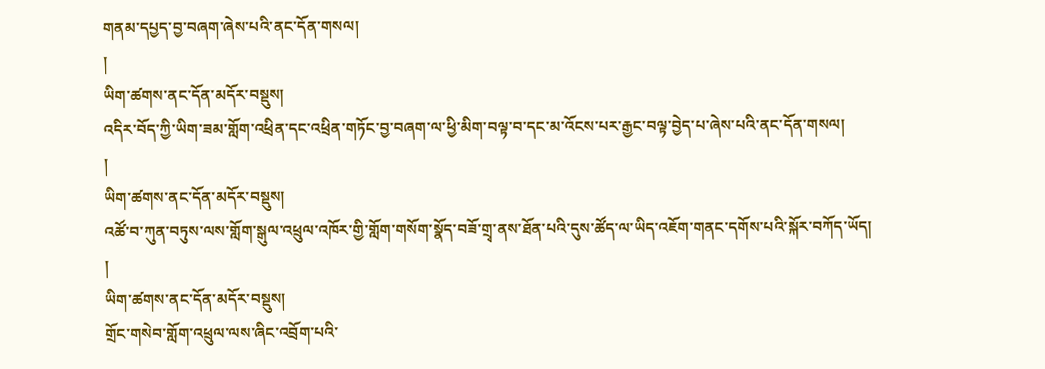གནམ་དཔྱད་བྱ་བཞག་ཞེས་པའི་ནང་དོན་གསལ།
།
ཡིག་ཚགས་ནང་དོན་མདོར་བསྡུས།
འདིར་བོད་ཀྱི་ཡིག་ཟམ་གློག་འཕྲིན་དང་འཕྲིན་གཏོང་བྱ་བཞག་ལ་ཕྱི་མིག་བལྟ་བ་དང་མ་འོངས་པར་རྒྱང་བལྟ་བྱེད་པ་ཞེས་པའི་ནང་དོན་གསལ།
།
ཡིག་ཚགས་ནང་དོན་མདོར་བསྡུས།
འཚོ་བ་ཀུན་བཏུས་ལས་གློག་སྒུལ་འཕྲུལ་འཁོར་གྱི་གློག་གསོག་སྣོད་བཟོ་གྲྭ་ནས་ཐོན་པའི་དུས་ཚོད་ལ་ཡིད་འཇོག་གནང་དགོས་པའི་སྐོར་བཀོད་ཡོད།
།
ཡིག་ཚགས་ནང་དོན་མདོར་བསྡུས།
གྲོང་གསེབ་གློག་འཕྲུལ་ལས་ཞིང་འབྲོག་པའི་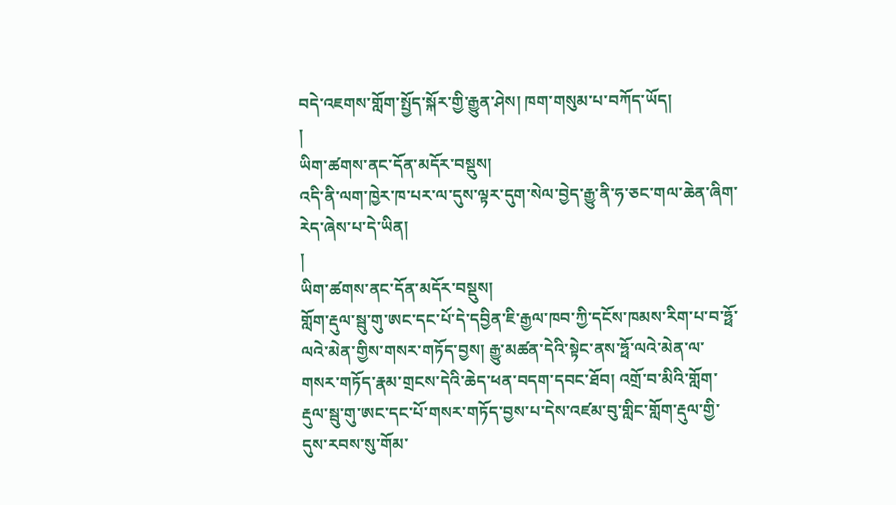བདེ་འཇགས་གློག་སྤྱོད་སྐོར་གྱི་རྒྱུན་ཤེས། ཁག་གསུམ་པ་བཀོད་ཡོད།
།
ཡིག་ཚགས་ནང་དོན་མདོར་བསྡུས།
འདི་ནི་ལག་ཁྱེར་ཁ་པར་ལ་དུས་ལྟར་དུག་སེལ་བྱེད་རྒྱུ་ནི་ཧ་ཅང་གལ་ཆེན་ཞིག་རེད་ཞེས་པ་དེ་ཡིན།
།
ཡིག་ཚགས་ནང་དོན་མདོར་བསྡུས།
གློག་རྡུལ་སྦུ་གུ་ཨང་དང་པོ་དེ་དབྱིན་ཇི་རྒྱལ་ཁབ་ཀྱི་དངོས་ཁམས་རིག་པ་བ་ཧྥོ་ལའེ་མེན་གྱིས་གསར་གཏོད་བྱས། རྒྱུ་མཚན་དེའི་སྟེང་ནས་ཧྥོ་ལའེ་མེན་ལ་གསར་གཏོད་རྣམ་གྲངས་དེའི་ཆེད་ཕན་བདག་དབང་ཐོབ། འགྲོ་བ་མིའི་གློག་རྡུལ་སྦུ་གུ་ཨང་དང་པོ་གསར་གཏོད་བྱས་པ་དེས་འཛམ་བུ་གླིང་གློག་རྡུལ་གྱི་དུས་རབས་སུ་གོམ་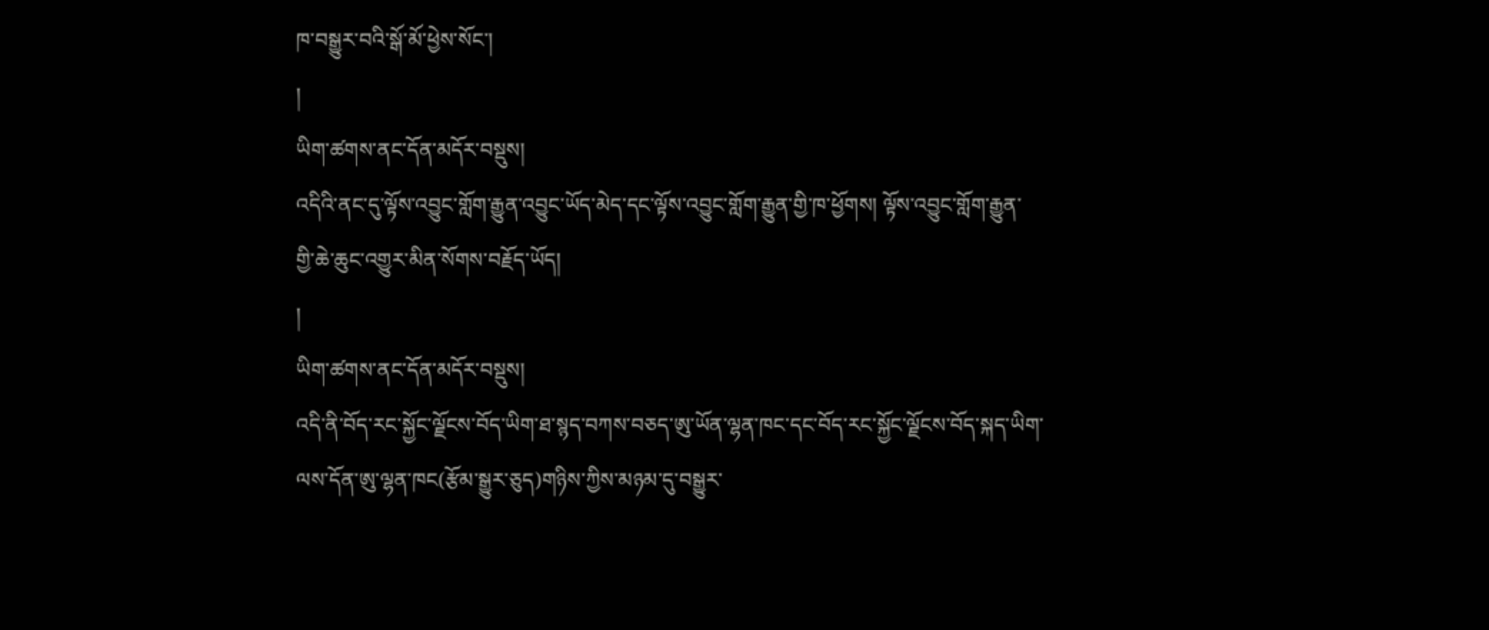ཁ་བསྒྱུར་བའི་སྒོ་མོ་ཕྱེས་སོང་།
།
ཡིག་ཚགས་ནང་དོན་མདོར་བསྡུས།
འདིའི་ནང་དུ་ལྟོས་འབྱུང་གློག་རྒྱུན་འབྱུང་ཡོད་མེད་དང་ལྟོས་འབྱུང་གློག་རྒྱུན་གྱི་ཁ་ཕྱོགས། ལྟོས་འབྱུང་གློག་རྒྱུན་གྱི་ཆེ་ཆུང་འགྱུར་མིན་སོགས་བརྗོད་ཡོད།
།
ཡིག་ཚགས་ནང་དོན་མདོར་བསྡུས།
འདི་ནི་བོད་རང་སྐྱོང་ལྗོངས་བོད་ཡིག་ཐ་སྙད་བཀས་བཅད་ཨུ་ཡོན་ལྷན་ཁང་དང་བོད་རང་སྐྱོང་ལྗོངས་བོད་སྐད་ཡིག་ལས་དོན་ཨུ་ལྷན་ཁང(རྩོམ་སྒྱུར་ཅུད)གཉིས་ཀྱིས་མཉམ་དུ་བསྒྱུར་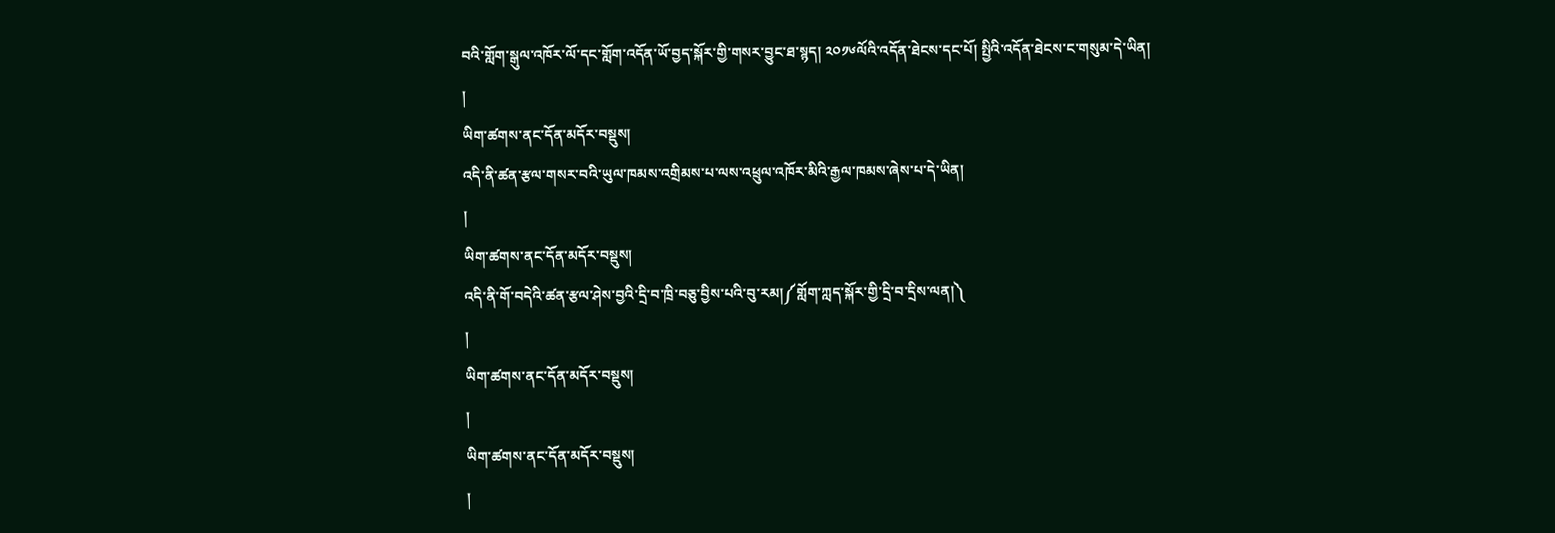བའི་གློག་སྒུལ་འཁོར་ལོ་དང་གློག་འདོན་ཡོ་བྱད་སྐོར་གྱི་གསར་བྱུང་ཐ་སྙད། ༢༠༡༦ལོའི་འདོན་ཐེངས་དང་པོ། སྤྱིའི་འདོན་ཐེངས་ང་གསུམ་དེ་ཡིན།
།
ཡིག་ཚགས་ནང་དོན་མདོར་བསྡུས།
འདི་ནི་ཚན་རྩལ་གསར་བའི་ཡུལ་ཁམས་འགྲིམས་པ་ལས་འཕྲུལ་འཁོར་མིའི་རྒྱལ་ཁམས་ཞེས་པ་དེ་ཡིན།
།
ཡིག་ཚགས་ནང་དོན་མདོར་བསྡུས།
འདི་ནི་གོ་བདེའི་ཚན་རྩལ་ཤེས་བྱའི་དྲི་བ་ཁྲི་བཅུ་བྱིས་པའི་བུ་རམ།༼གློག་ཀླད་སྐོར་གྱི་དྲི་བ་དྲིས་ལན།༽
།
ཡིག་ཚགས་ནང་དོན་མདོར་བསྡུས།
།
ཡིག་ཚགས་ནང་དོན་མདོར་བསྡུས།
།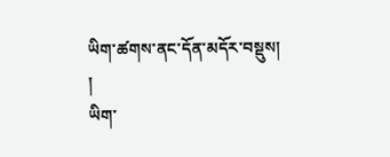ཡིག་ཚགས་ནང་དོན་མདོར་བསྡུས།
།
ཡིག་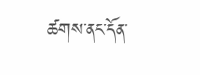ཚགས་ནང་དོན་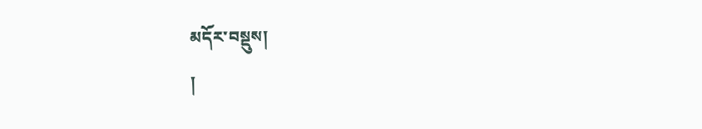མདོར་བསྡུས།
།